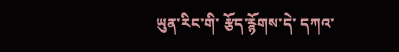ཡུན་རིང་གི་ རྩོད་རྙོགས་དེ་ དཀའ་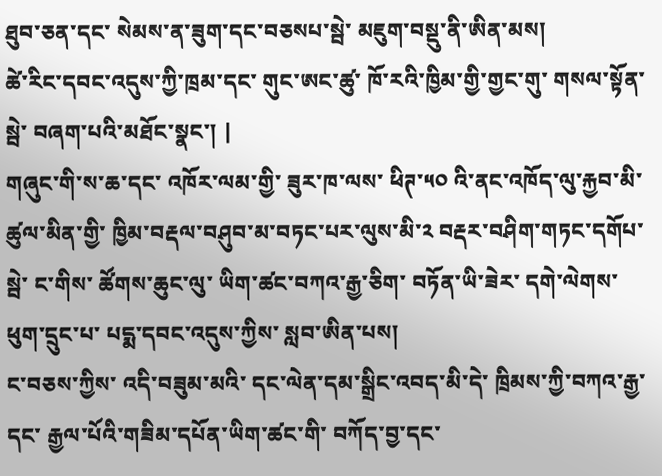ཐུབ་ཅན་དང་ སེམས་ན་ཟུག་དང་བཅསཔ་སྦེ་ མཇུག་བསྡུ་ནི་ཨིན་མས།
ཚེ་རིང་དབང་འདུས་ཀྱི་ཁྲམ་དང་ གུང་ཨང་ཚུ་ ཁོ་རའི་ཁྱིམ་གྱི་གྱང་གུ་ གསལ་སྟོན་སྦེ་ བཞག་པའི་མཐོང་སྣང་། |
གཞུང་གི་ས་ཆ་དང་ འཁོར་ལམ་གྱི་ ཟུར་ཁ་ལས་ ཕིཊ་༥༠ འི་ནང་འཁོད་ལུ་རྐྱབ་མི་ ཚུལ་མིན་གྱི་ ཁྱིམ་བརྡལ་བཤུབ་མ་བཏང་པར་ལུས་མི་༢ བརྡར་བཤིག་གཏང་དགོཔ་སྦེ་ ང་གིས་ ཚོགས་ཆུང་ལུ་ ཡིག་ཚང་བཀའ་རྒྱ་ཅིག་ བཏོན་ཡི་ཟེར་ དགེ་ལེགས་ཕུག་དྲུང་པ་ པདྨ་དབང་འདུས་ཀྱིས་ སླབ་ཨིན་པས།
ང་བཅས་ཀྱིས་ འདི་བཟུམ་མའི་ དང་ལེན་དམ་སྒྲིང་འབད་མི་དེ་ ཁྲིམས་ཀྱི་བཀའ་རྒྱ་དང་ རྒྱལ་པོའི་གཟིམ་དཔོན་ཡིག་ཚང་གི་ བཀོད་བྱ་དང་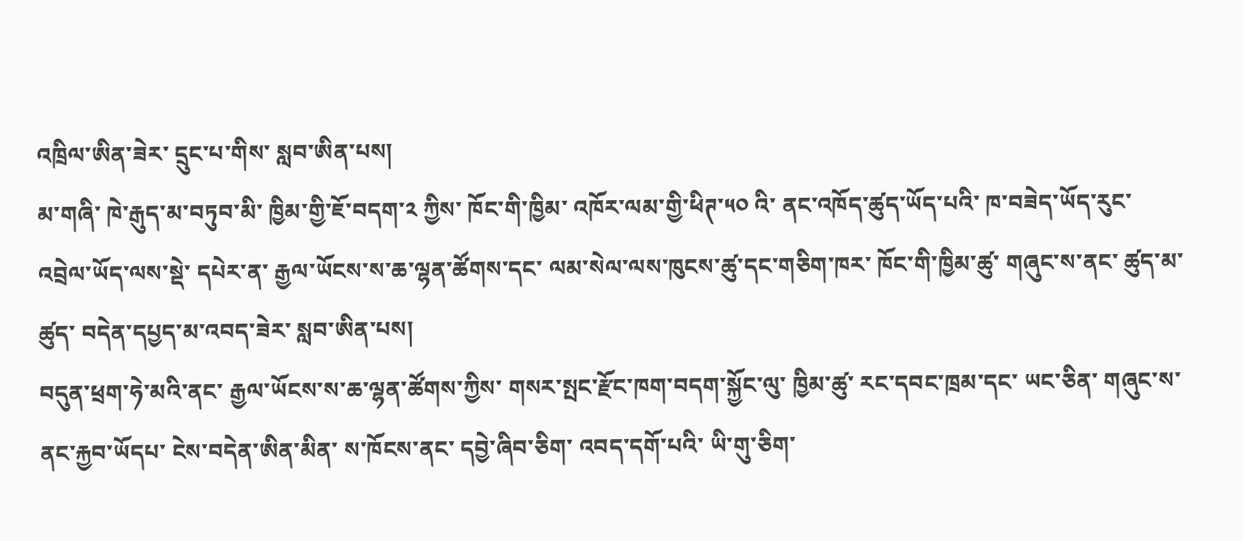འཁྲིལ་ཨིན་ཟེར་ དྲུང་པ་གིས་ སླབ་ཨིན་པས།
མ་གཞི་ ཁེ་རྒུད་མ་བཏུབ་མི་ ཁྱིམ་གྱི་ཇོ་བདག་༢ ཀྱིས་ ཁོང་གི་ཁྱིམ་ འཁོར་ལམ་གྱི་ཕིཊ་༥༠ འི་ ནང་འཁོད་ཚུད་ཡོད་པའི་ ཁ་བཟེད་ཡོད་རུང་ འབྲེལ་ཡོད་ལས་སྡེ་ དཔེར་ན་ རྒྱལ་ཡོངས་ས་ཆ་ལྷན་ཚོགས་དང་ ལམ་སེལ་ལས་ཁུངས་ཚུ་དང་གཅིག་ཁར་ ཁོང་གི་ཁྱིམ་ཚུ་ གཞུང་ས་ནང་ ཚུད་མ་ཚུད་ བདེན་དཔྱད་མ་འབད་ཟེར་ སླབ་ཨིན་པས།
བདུན་ཕྲག་ཧེ་མའི་ནང་ རྒྱལ་ཡོངས་ས་ཆ་ལྷན་ཚོགས་ཀྱིས་ གསར་སྤང་རྫོང་ཁག་བདག་སྐྱོང་ལུ་ ཁྱིམ་ཚུ་ རང་དབང་ཁྲམ་དང་ ཡང་ཅིན་ གཞུང་ས་ནང་རྐྱབ་ཡོདཔ་ ངེས་བདེན་ཨིན་མིན་ ས་ཁོངས་ནང་ དབྱེ་ཞིབ་ཅིག་ འབད་དགོ་པའི་ ཡི་གུ་ཅིག་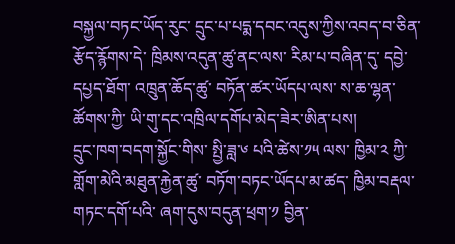བསྐྱལ་བཏང་ཡོད་རུང་ དྲུང་པ་པདྨ་དབང་འདུས་ཀྱིས་འབད་བ་ཅིན་ རྩོད་རྙོགས་དེ་ ཁྲིམས་འདུན་ཚུ་ནང་ལས་ རིམ་པ་བཞིན་དུ་ དབྱེ་དཔྱད་ཐོག་ འཁྲུན་ཆོད་ཚུ་ བཏོན་ཚར་ཡོདཔ་ལས་ ས་ཆ་ལྷན་ཚོགས་ཀྱི་ ཡི་གུ་དང་འཁྲིལ་དགོཔ་མེད་ཟེར་ཨིན་པས།
དྲུང་ཁག་བདག་སྐྱོང་གིས་ སྤྱི་ཟླ་༦ པའི་ཚེས་༡༥ ལས་ ཁྱིམ་༢ ཀྱི་ གློག་མེའི་མཐུན་རྐྱེན་ཚུ་ བཏོག་བཏང་ཡོདཔ་མ་ཚད་ ཁྱིམ་བརྡལ་གཏང་དགོ་པའི་ ཞག་དུས་བདུན་ཕྲག་༡ བྱིན་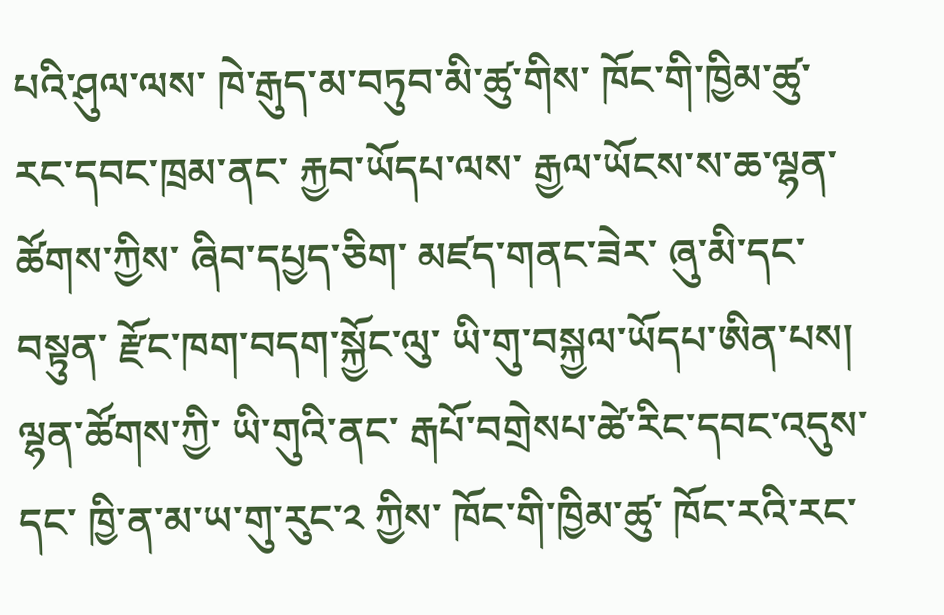པའི་ཤུལ་ལས་ ཁེ་རྒུད་མ་བཏུབ་མི་ཚུ་གིས་ ཁོང་གི་ཁྱིམ་ཚུ་ རང་དབང་ཁྲམ་ནང་ རྐྱབ་ཡོདཔ་ལས་ རྒྱལ་ཡོངས་ས་ཆ་ལྷན་ཚོགས་ཀྱིས་ ཞིབ་དཔྱད་ཅིག་ མཛད་གནང་ཟེར་ ཞུ་མི་དང་བསྟུན་ རྫོང་ཁག་བདག་སྐྱོང་ལུ་ ཡི་གུ་བསྐྱལ་ཡོདཔ་ཨིན་པས།
ལྷན་ཚོགས་ཀྱི་ ཡི་གུའི་ནང་ རྒཔོ་བགྲེསཔ་ཚེ་རིང་དབང་འདུས་དང་ ཁྱི་ན་མ་ཡ་གུ་རུང་༢ ཀྱིས་ ཁོང་གི་ཁྱིམ་ཚུ་ ཁོང་རའི་རང་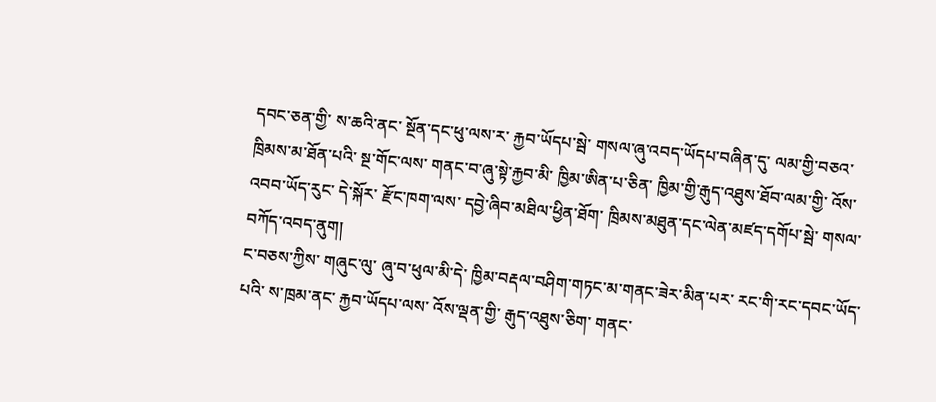དབང་ཅན་གྱི་ ས་ཆའི་ནང་ སྔོན་དང་ཕུ་ལས་ར་ རྐྱབ་ཡོདཔ་སྦེ་ གསལ་ཞུ་འབད་ཡོདཔ་བཞིན་དུ་ ལམ་གྱི་བཅའ་ཁྲིམས་མ་ཐོན་པའི་ སྔ་གོང་ལས་ གནང་བ་ཞུ་སྟེ་རྐྱབ་མི་ ཁྱིམ་ཨིན་པ་ཅིན་ ཁྱིམ་གྱི་རྒུད་འཐུས་ཐོབ་ལམ་གྱི་ འོས་འབབ་ཡོད་རུང་ དེ་སྐོར་ རྫོང་ཁག་ལས་ དབྱེ་ཞིབ་མཐིལ་ཕྱིན་ཐོག་ ཁྲིམས་མཐུན་དང་ལེན་མཛད་དགོཔ་སྦེ་ གསལ་བཀོད་འབད་ནུག།
ང་བཅས་ཀྱིས་ གཞུང་ལུ་ ཞུ་བ་ཕུལ་མི་དེ་ ཁྱིམ་བརྡལ་བཤིག་གཏང་མ་གནང་ཟེར་མིན་པར་ རང་གི་རང་དབང་ཡོད་པའི་ ས་ཁྲམ་ནང་ རྐྱབ་ཡོདཔ་ལས་ འོས་ལྡན་གྱི་ རྒུད་འཐུས་ཅིག་ གནང་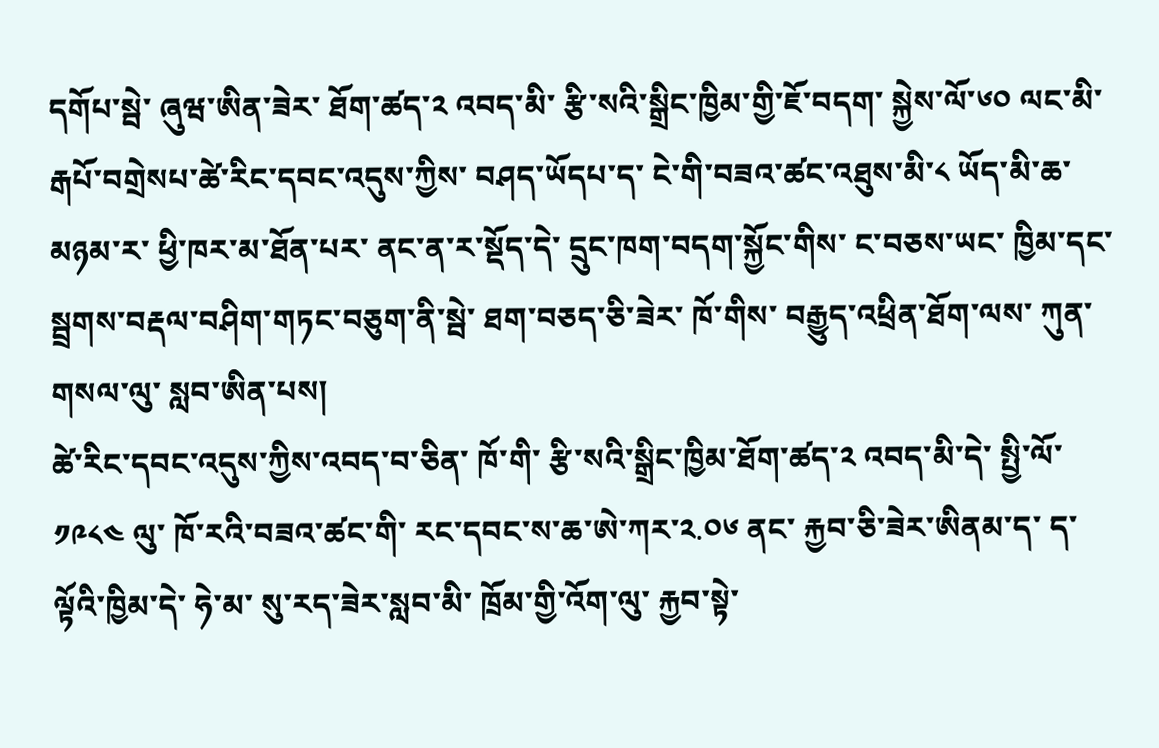དགོཔ་སྦེ་ ཞུཝ་ཨིན་ཟེར་ ཐོག་ཚད་༢ འབད་མི་ རྩི་སའི་སྒྲིང་ཁྱིམ་གྱི་ཇོ་བདག་ སྐྱེས་ལོ་༦༠ ལང་མི་ རྒཔོ་བགྲེསཔ་ཚེ་རིང་དབང་འདུས་ཀྱིས་ བཤད་ཡོདཔ་ད་ ངེ་གི་བཟའ་ཚང་འཐུས་མི་༨ ཡོད་མི་ཆ་མཉམ་ར་ ཕྱི་ཁར་མ་ཐོན་པར་ ནང་ན་ར་སྡོད་དེ་ དྲུང་ཁག་བདག་སྐྱོང་གིས་ ང་བཅས་ཡང་ ཁྱིམ་དང་སྦྲགས་བརྡལ་བཤིག་གཏང་བཅུག་ནི་སྦེ་ ཐག་བཅད་ཅི་ཟེར་ ཁོ་གིས་ བརྒྱུད་འཕྲིན་ཐོག་ལས་ ཀུན་གསལ་ལུ་ སླབ་ཨིན་པས།
ཚེ་རིང་དབང་འདུས་ཀྱིས་འབད་བ་ཅིན་ ཁོ་གི་ རྩི་སའི་སྒྲིང་ཁྱིམ་ཐོག་ཚད་༢ འབད་མི་དེ་ སྤྱི་ལོ་༡༩༨༤ ལུ་ ཁོ་རའི་བཟའ་ཚང་གི་ རང་དབང་ས་ཆ་ཨེ་ཀར་༢.༠༦ ནང་ རྐྱབ་ཅི་ཟེར་ཨིནམ་ད་ ད་ལྟོའི་ཁྱིམ་དེ་ ཧེ་མ་ སུ་རད་ཟེར་སླབ་མི་ ཁྲོམ་གྱི་འོག་ལུ་ རྐྱབ་སྟེ་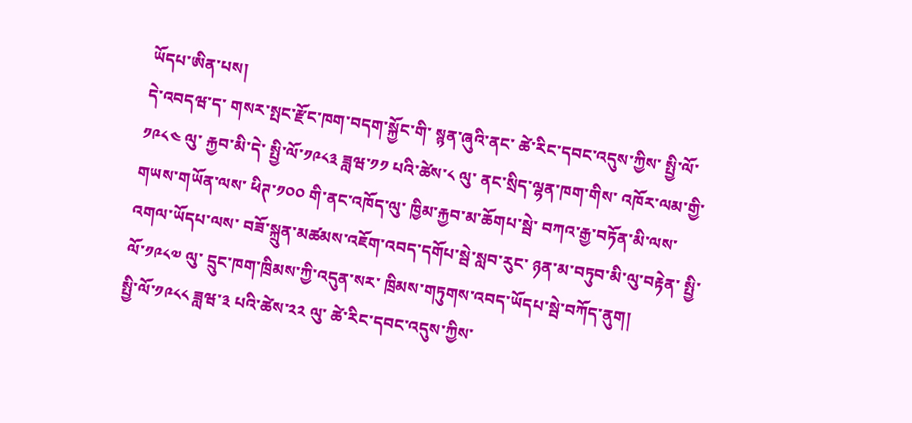ཡོདཔ་ཨིན་པས།
དེ་འབདཝ་ད་ གསར་སྤང་རྫོང་ཁག་བདག་སྐྱོང་གི་ སྙན་ཞུའི་ནང་ ཚེ་རིང་དབང་འདུས་ཀྱིས་ སྤྱི་ལོ་༡༩༨༤ ལུ་ རྐྱབ་མི་དེ་ སྤྱི་ལོ་༡༩༨༣ ཟླཝ་༡༡ པའི་ཚེས་༨ ལུ་ ནང་སྲིད་ལྷན་ཁག་གིས་ འཁོར་ལམ་གྱི་ གཡས་གཡོན་ལས་ ཕིཊ་༡༠༠ གི་ནང་འཁོད་ལུ་ ཁྱིམ་རྐྱབ་མ་ཆོགཔ་སྦེ་ བཀའ་རྒྱ་བཏོན་མི་ལས་ འགལ་ཡོདཔ་ལས་ བཟོ་སྐྲུན་མཚམས་འཇོག་འབད་དགོཔ་སྦེ་སླབ་རུང་ ཉན་མ་བཏུབ་མི་ལུ་བརྟེན་ སྤྱི་ལོ་༡༩༨༧ ལུ་ དྲུང་ཁག་ཁྲིམས་ཀྱི་འདུན་སར་ ཁྲིམས་གཏུགས་འབད་ཡོདཔ་སྦེ་བཀོད་ནུག།
སྤྱི་ལོ་༡༩༨༨ ཟླཝ་༣ པའི་ཚེས་༢༢ ལུ་ ཚེ་རིང་དབང་འདུས་ཀྱིས་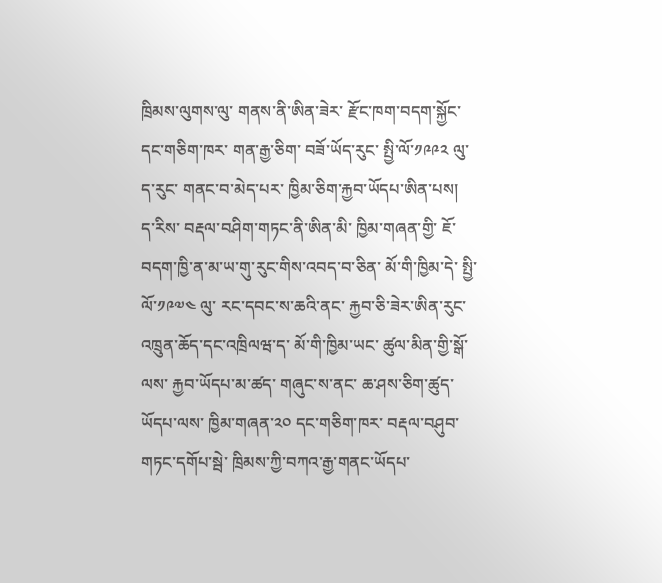ཁྲིམས་ལུགས་ལུ་ གནས་ནི་ཨིན་ཟེར་ རྫོང་ཁག་བདག་སྐྱོང་དང་གཅིག་ཁར་ གན་རྒྱ་ཅིག་ བཟོ་ཡོད་རུང་ སྤྱི་ལོ་༡༩༩༢ ལུ་ ད་རུང་ གནང་བ་མེད་པར་ ཁྱིམ་ཅིག་རྐྱབ་ཡོདཔ་ཨིན་པས།
ད་རིས་ བརྡལ་བཤིག་གཏང་ནི་ཨིན་མི་ ཁྱིམ་གཞན་གྱི་ ཇོ་བདག་ཁྱི་ན་མ་ཡ་གུ་རུང་གིས་འབད་བ་ཅིན་ མོ་གི་ཁྱིམ་དེ་ སྤྱི་ལོ་༡༩༧༤ ལུ་ རང་དབང་ས་ཆའི་ནང་ རྐྱབ་ཅི་ཟེར་ཨིན་རུང་ འཁྲུན་ཆོད་དང་འཁྲིལཝ་ད་ མོ་གི་ཁྱིམ་ཡང་ ཚུལ་མིན་གྱི་སྒོ་ལས་ རྐྱབ་ཡོདཔ་མ་ཚད་ གཞུང་ས་ནང་ ཆ་ཤས་ཅིག་ཚུད་ཡོདཔ་ལས་ ཁྱིམ་གཞན་༢༠ དང་གཅིག་ཁར་ བརྡལ་བཤུབ་གཏང་དགོཔ་སྦེ་ ཁྲིམས་ཀྱི་བཀའ་རྒྱ་གནང་ཡོདཔ་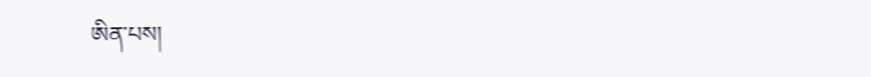ཨིན་པས།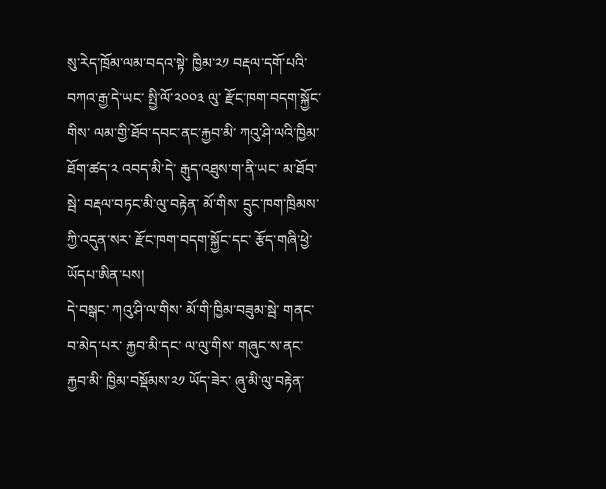སུ་རེད་ཁྲོམ་ལམ་བདའ་སྟེ་ ཁྱིམ་༢༡ བརྡལ་དགོ་པའི་ བཀའ་རྒྱ་དེ་ཡང་ སྤྱི་ལོ་༢༠༠༣ ལུ་ རྫོང་ཁག་བདག་སྐྱོང་གིས་ ལམ་གྱི་ཐོབ་དབང་ནང་རྐྱབ་མི་ ཀའུ་ཤི་ལའི་ཁྱིམ་ཐོག་ཚད་༢ འབད་མི་དེ་ རྒུད་འཐུས་ག་ནི་ཡང་ མ་ཐོབ་སྦེ་ བརྡལ་བཏང་མི་ལུ་བརྟེན་ མོ་གིས་ དྲུང་ཁག་ཁྲིམས་ཀྱི་འདུན་སར་ རྫོང་ཁག་བདག་སྐྱོང་དང་ རྩོད་གཞི་ཕྱེ་ཡོདཔ་ཨིན་པས།
དེ་བསྒང་ ཀའུ་ཤི་ལ་གིས་ མོ་གི་ཁྱིམ་བཟུམ་སྦེ་ གནང་བ་མེད་པར་ རྐྱབ་མི་དང་ ལ་ལུ་གིས་ གཞུང་ས་ནང་རྐྱབ་མི་ ཁྱིམ་བསྡོམས་༢༡ ཡོད་ཟེར་ ཞུ་མི་ལུ་བརྟེན་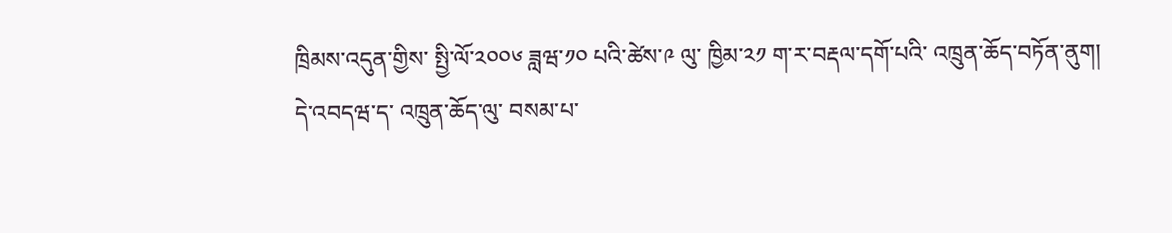ཁྲིམས་འདུན་གྱིས་ སྤྱི་ལོ་༢༠༠༦ ཟླཝ་༡༠ པའི་ཚེས་༩ ལུ་ ཁྱིམ་༢༡ ག་ར་བརྡལ་དགོ་པའི་ འཁྲུན་ཆོད་བཏོན་ནུག།
དེ་འབདཝ་ད་ འཁྲུན་ཆོད་ལུ་ བསམ་པ་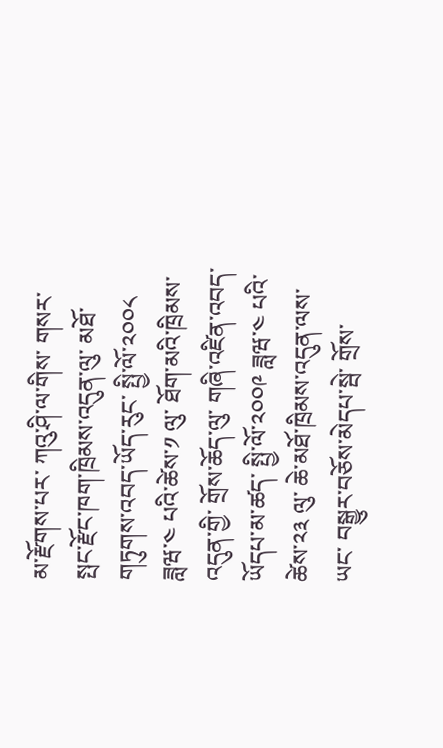མ་རྫོགས་པར་ ཀའུ་ཤི་ལ་གིས་ གསར་སྤང་རྫོང་ཁག་ཁྲིམས་འདུན་ལུ་ མཐོ་གཏུགས་འབད་ཡོད་རུང་ སྤྱི་ལོ་༢༠༠༨ ཟླཝ་༤ པའི་ཚེས་༡ ལུ་ ཐོག་མའི་ཁྲིམས་འདུན་གྱི་ གྲོས་ཆོད་ལུ་ གཞི་འཛིན་འབད་ཡོདཔ་མ་ཚད་ སྤྱི་ལོ་༢༠༠༩ ཟླཝ་༤ པའི་ཚེས་༢༣ ལུ་ ཆེ་མཐོ་ཁྲིམས་འདུན་ལས་ཡང་ བསྒྱུར་བཅོས་མེདཔ་སྦེ་ གྲོས་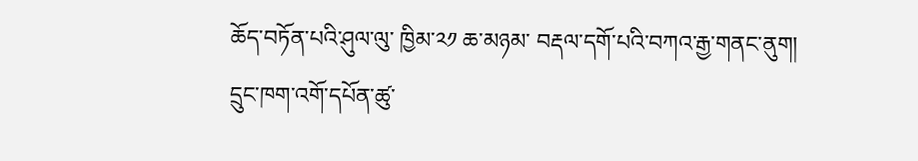ཆོད་བཏོན་པའི་ཤུལ་ལུ་ ཁྱིམ་༢༡ ཆ་མཉམ་ བརྡལ་དགོ་པའི་བཀའ་རྒྱ་གནང་ནུག།
དྲུང་ཁག་འགོ་དཔོན་ཚུ་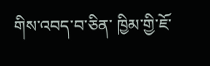གིས་འབད་བ་ཅིན་ ཁྱིམ་གྱི་ཇོ་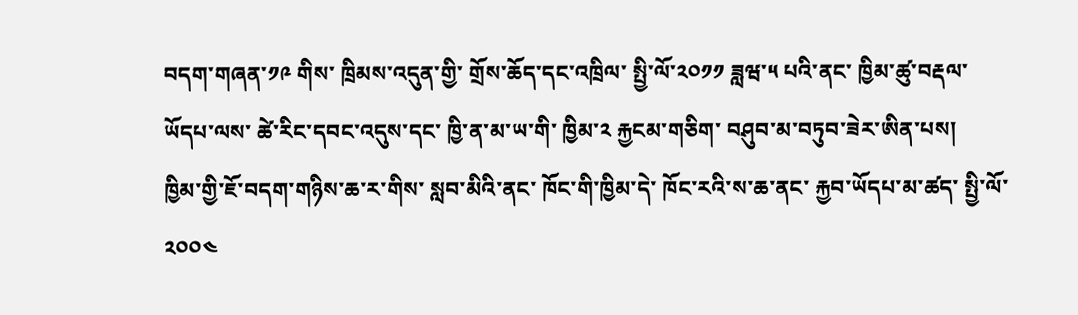བདག་གཞན་༡༩ གིས་ ཁྲིམས་འདུན་གྱི་ གྲོས་ཆོད་དང་འཁྲིལ་ སྤྱི་ལོ་༢༠༡༡ ཟླཝ་༥ པའི་ནང་ ཁྱིམ་ཚུ་བརྡལ་ཡོདཔ་ལས་ ཚེ་རིང་དབང་འདུས་དང་ ཁྱི་ན་མ་ཡ་གི་ ཁྱིམ་༢ རྐྱངམ་གཅིག་ བཤུབ་མ་བཏུབ་ཟེར་ཨིན་པས།
ཁྱིམ་གྱི་ཇོ་བདག་གཉིས་ཆ་ར་གིས་ སླབ་མིའི་ནང་ ཁོང་གི་ཁྱིམ་དེ་ ཁོང་རའི་ས་ཆ་ནང་ རྐྱབ་ཡོདཔ་མ་ཚད་ སྤྱི་ལོ་༢༠༠༤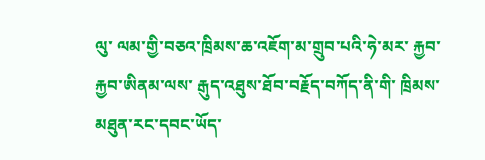ལུ་ ལམ་གྱི་བཅའ་ཁྲིམས་ཆ་འཇོག་མ་གྲུབ་པའི་ཧེ་མར་ རྐྱབ་རྐྱབ་ཨིནམ་ལས་ རྒུད་འཐུས་ཐོབ་བརྗོད་བཀོད་ནི་གི་ ཁྲིམས་མཐུན་རང་དབང་ཡོད་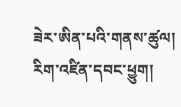ཟེར་ཨིན་པའི་གནས་ཚུལ།
རིག་འཛིན་དབང་ཕྱུག།